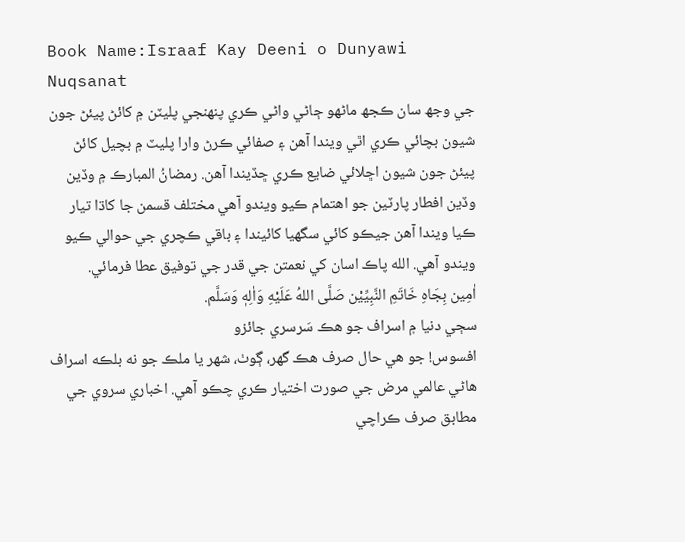Book Name:Israaf Kay Deeni o Dunyawi Nuqsanat
جي وجھ سان ڪجھ ماڻهو ڄاڻي واڻي ڪري پنهنجي پليٽن ۾ کائڻ پيئڻ جون شيون بچائي ڪري اٿي ويندا آهن ۽ صفائي ڪرڻ وارا پليٽ ۾ بچيل کائڻ پيئڻ جون شيون اڇلائي ضايع ڪري ڇڏيندا آهن. رمضانُ المبارڪ ۾ وڏين وڏين افطار پارٽين جو اهتمام ڪيو ويندو آهي مختلف قسمن جا کاڌا تيار ڪيا ويندا آهن جيڪو کائي سگهيا کائيندا ۽ باقي ڪچري جي حوالي ڪيو ويندو آهي. الله پاڪ اسان کي نعمتن جي قدر جي توفيق عطا فرمائي.
اٰمِین بِجَاہِ خَاتَمِ النَّبِیِّيْن صَلَّى اللهُ عَلَيْهِ وَاٰلِهٖ وَسَلَّم.
سڄي دنيا ۾ اسراف جو هڪ سَرسري جائزو
افسوس! جو هي حال صرف هڪ گهر، ڳوٺ، شهر يا ملڪ جو نه بلڪه اسراف هاڻي عالمي مرض جي صورت اختيار ڪري چڪو آهي. اخباري سروي جي مطابق صرف ڪراچي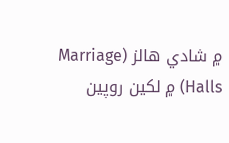۾ شادي هالز (Marriage Halls) ۾ لکين روپين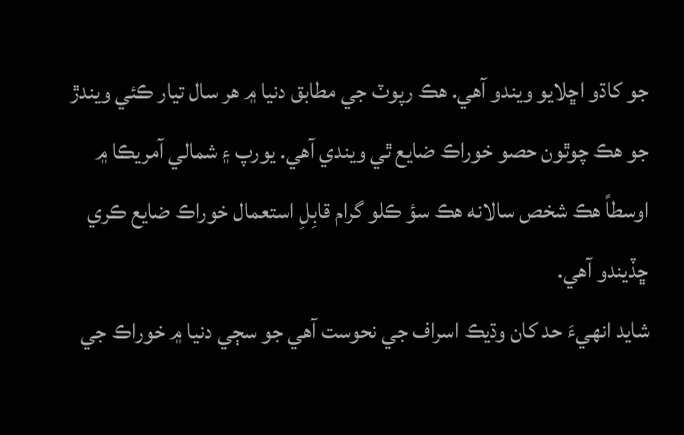جو کاڌو اڇلايو ويندو آهي. هڪ رپوٽ جي مطابق دنيا ۾ هر سال تيار ڪئي ويندڙ جو هڪ چوٿون حصو خوراڪ ضايع ٿي ويندي آهي. يورپ ۽ شمالي آمريڪا ۾ اوسطاً هڪ شخص سالانه هڪ سؤ ڪلو گرام قابِلِ استعمال خوراڪ ضايع ڪري ڇڏيندو آهي.
شايد انهيءَ حد کان وڌيڪ اسراف جي نحوست آهي جو سڄي دنيا ۾ خوراڪ جي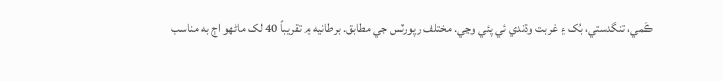ڪَمي، تنگدستي، بُک ۽ غربت وڌندي ئي پئي وڃي. مختلف رپورٽس جي مطابق. برطانيه ۾ تقريباً 40 لک ماڻهو اڄ به مناسب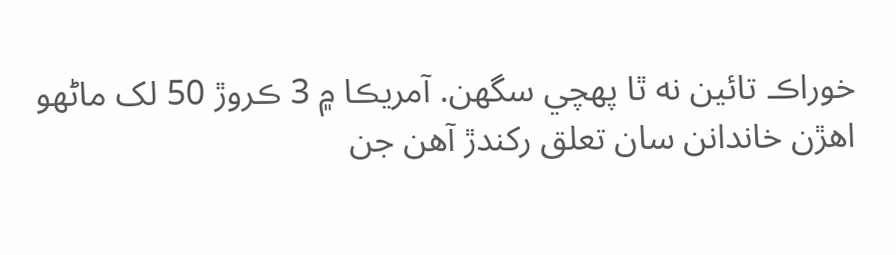خوراڪ تائين نه ٿا پهچي سگهن. آمريڪا ۾ 3 ڪروڙ 50 لک ماڻهو اهڙن خاندانن سان تعلق رکندڙ آهن جن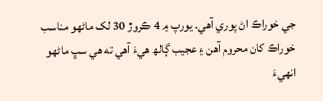جي خوراڪ اڻ پوري آهي. يورپ ۾ 4 ڪروڙ 30 لک ماڻهو مناسب خوراڪ کان محروم آهن ۽ عجيب ڳالھ هيءَ آهي ته هي سڀ ماڻهو انهيءَ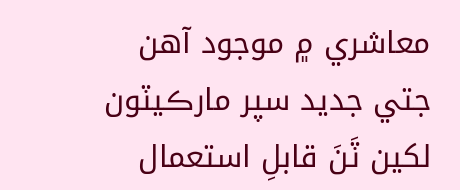معاشري ۾ موجود آهن جتي جديد سپر مارڪيٽون لکين ٽَنَ قابلِ استعمال